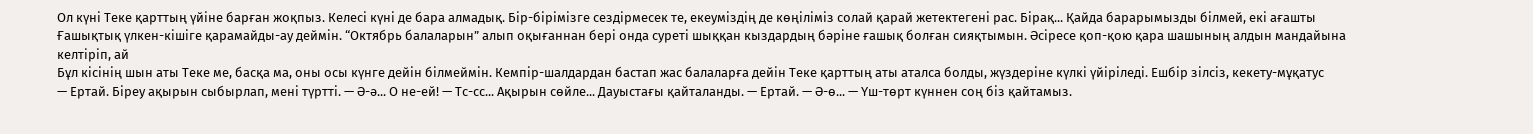Ол күні Теке қарттың үйіне барған жоқпыз. Келесі күні де бара алмадық. Бір-бірімізге сездірмесек те, екеуміздің де көңіліміз солай қарай жетектегені рас. Бірақ... Қайда барарымызды білмей, екі ағашты
Ғашықтық үлкен-кішіге қарамайды-ау деймін. “Октябрь балаларын” алып оқығаннан бері онда суреті шыққан кыздардың бәріне ғашық болған сияқтымын. Әсіресе қоп-қою қара шашының алдын мандайына келтіріп, ай
Бұл кісінің шын аты Теке ме, басқа ма, оны осы күнге дейін білмеймін. Кемпір-шалдардан бастап жас балаларға дейін Теке қарттың аты аталса болды, жүздеріне күлкі үйіріледі. Ешбір зілсіз, кекету-мұқатус
— Ертай. Біреу ақырын сыбырлап, мені түртті. — Ә-ә... О не-ей! — Тс-сс... Ақырын сөйле... Дауыстағы қайталанды. — Ертай. — Ә-ө... — Үш-төрт күннен соң біз қайтамыз.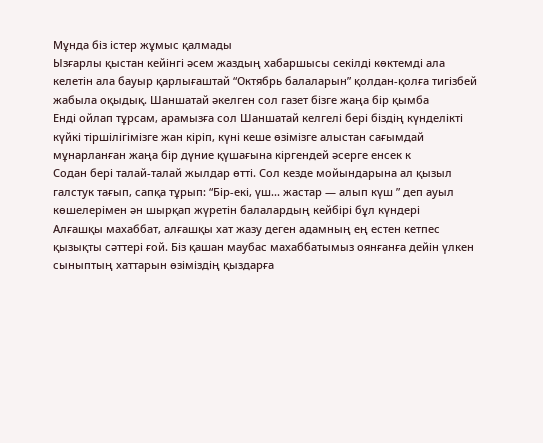Мұнда біз істер жұмыс қалмады
Ызғарлы қыстан кейінгі әсем жаздың хабаршысы секілді көктемді ала келетін ала бауыр қарлығаштай “Октябрь балаларын” қолдан-қолға тигізбей жабыла оқыдық. Шаншатай әкелген сол газет бізге жаңа бір қымба
Енді ойлап тұрсам, арамызға сол Шаншатай келгелі бері біздің күнделікті күйкі тіршілігімізге жан кіріп, күні кеше өзімізге алыстан сағымдай мұнарланған жаңа бір дүние қүшағына кіргендей әсерге енсек к
Содан бері талай-талай жылдар өтті. Сол кезде мойындарына ал қызыл галстук тағып, сапқа тұрып: “Бір-екі, үш... жастар — алып күш ” деп ауыл көшелерімен ән шырқап жүретін балалардың кейбірі бұл күндері
Алғашқы махаббат, алғашқы хат жазу деген адамның ең естен кетпес қызықты сәттері ғой. Біз қашан маубас махаббатымыз оянғанға дейін үлкен сыныптың хаттарын өзіміздің қыздарға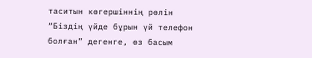таситын көгершіннің рөлін
“Біздің үйде бұрын үй телефон болған” дегенге, өз басым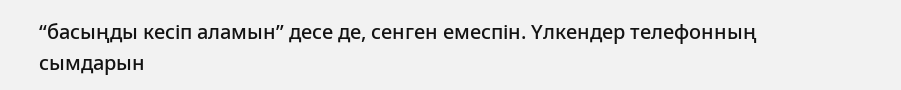“басыңды кесіп аламын” десе де, сенген емеспін. Үлкендер телефонның сымдарын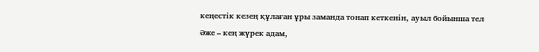кеңестік кезең құлаған ұры заманда тонап кеткенін, ауыл бойынша тел
Әже – кең жүрек адам,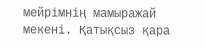мейрімнің мамыражай мекені. Қатықсыз қара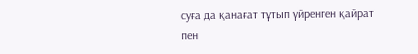суға да қанағат тұтып үйренген қайрат пен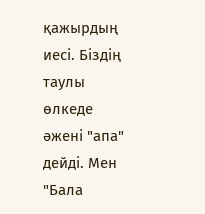қажырдың иесі. Біздің таулы өлкеде әжені "апа" дейді. Мен "Бала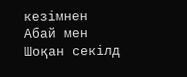кезімнен Абай мен Шоқан секілд